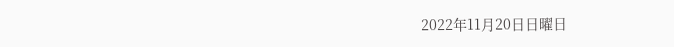2022年11月20日日曜日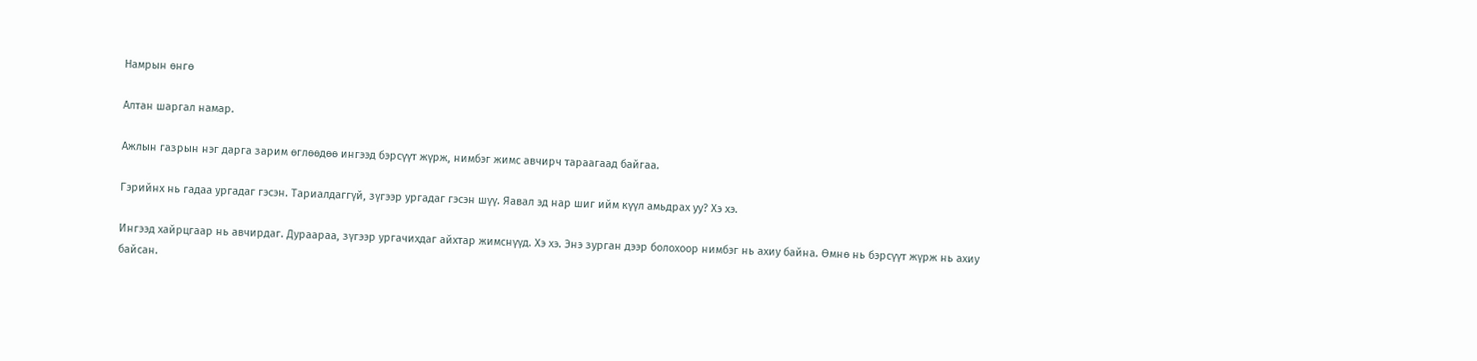Намрын өнгө

Алтан шаргал намар.

Ажлын газрын нэг дарга зарим өглөөдөө ингээд бэрсүүт жүрж, нимбэг жимс авчирч тараагаад байгаа.

Гэрийнх нь гадаа ургадаг гэсэн. Тариалдаггүй, зүгээр ургадаг гэсэн шүү. Яавал эд нар шиг ийм күүл амьдрах уу? Хэ хэ.

Ингээд хайрцгаар нь авчирдаг. Дураараа, зүгээр ургачихдаг айхтар жимснүүд. Хэ хэ. Энэ зурган дээр болохоор нимбэг нь ахиу байна. Өмнө нь бэрсүүт жүрж нь ахиу байсан.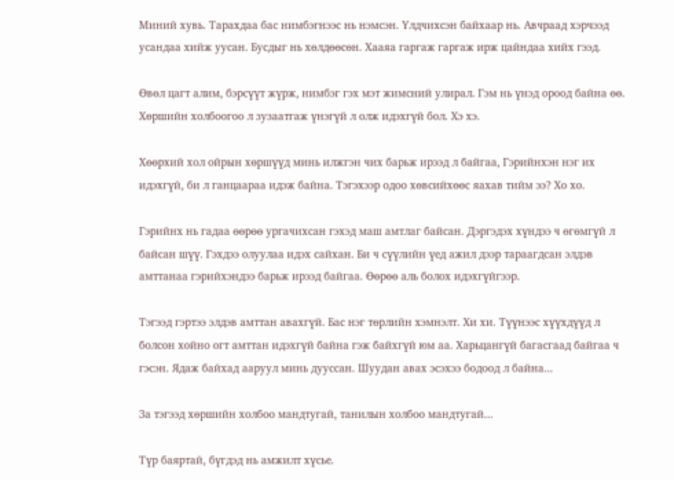Миний хувь. Тарахдаа бас нимбэгнээс нь нэмсэн. Үлдчихсэн байхаар нь. Авчраад хэрчээд усандаа хийж уусан. Бусдыг нь хөлдөөсөн. Хааяа гаргаж гаргаж ирж цайндаа хийх гээд.

Өвөл цагт алим, бэрсүүт жүрж, нимбэг гэх мэт жимсний улирал. Гэм нь үнэд ороод байна өө. Хөршийн холбоогоо л зузаатгаж үнэгүй л олж идэхгүй бол. Хэ хэ.

Хөөрхий хол ойрын хөршүүд минь илжгэн чих барьж ирээд л байгаа, Гэрийнхэн нэг их идэхгүй, би л ганцаараа идэж байна. Тэгэхээр одоо хөвсийхөөс яахав тийм ээ? Хо хо.

Гэрийнх нь гадаа өөрөө ургачихсан гэхэд маш амтлаг байсан. Дэргэдэх хүндээ ч өгөмгүй л байсан шүү. Гэхдээ олуулаа идэх сайхан. Би ч сүүлийн үед ажил дээр тараагдсан элдэв амттанаа гэрийхэндээ барьж ирээд байгаа. Өөрөө аль болох идэхгүйгээр.

Тэгээд гэртээ элдэв амттан авахгүй. Бас нэг төрлийн хэмнэлт. Хи хи. Түүнээс хүүхдүүд л болсон хойно огт амттан идэхгүй байна гэж байхгүй юм аа. Харьцангүй багасгаад байгаа ч гэсэн. Ядаж байхад ааруул минь дууссан. Шуудан авах эсэхээ бодоод л байна...

За тэгээд хөршийн холбоо мандтугай, танилын холбоо мандтугай...

Түр баяртай, бүгдэд нь амжилт хүсье.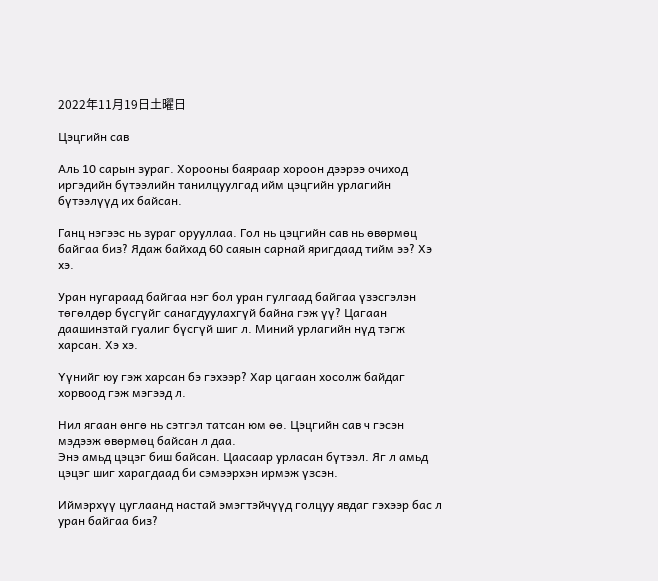2022年11月19日土曜日

Цэцгийн сав

Аль 10 сарын зураг. Хорооны баяраар хороон дээрээ очиход иргэдийн бүтээлийн танилцуулгад ийм цэцгийн урлагийн бүтээлүүд их байсан.

Ганц нэгээс нь зураг орууллаа. Гол нь цэцгийн сав нь өвөрмөц байгаа биз? Ядаж байхад 60 саяын сарнай яригдаад тийм ээ? Хэ хэ.

Уран нугараад байгаа нэг бол уран гулгаад байгаа үзэсгэлэн төгөлдөр бүсгүйг санагдуулахгүй байна гэж үү? Цагаан даашинзтай гуалиг бүсгүй шиг л. Миний урлагийн нүд тэгж харсан. Хэ хэ.

Үүнийг юу гэж харсан бэ гэхээр? Хар цагаан хосолж байдаг хорвоод гэж мэгээд л.

Нил ягаан өнгө нь сэтгэл татсан юм өө. Цэцгийн сав ч гэсэн мэдээж өвөрмөц байсан л даа.
Энэ амьд цэцэг биш байсан. Цаасаар урласан бүтээл. Яг л амьд цэцэг шиг харагдаад би сэмээрхэн ирмэж үзсэн.

Иймэрхүү цуглаанд настай эмэгтэйчүүд голцуу явдаг гэхээр бас л уран байгаа биз?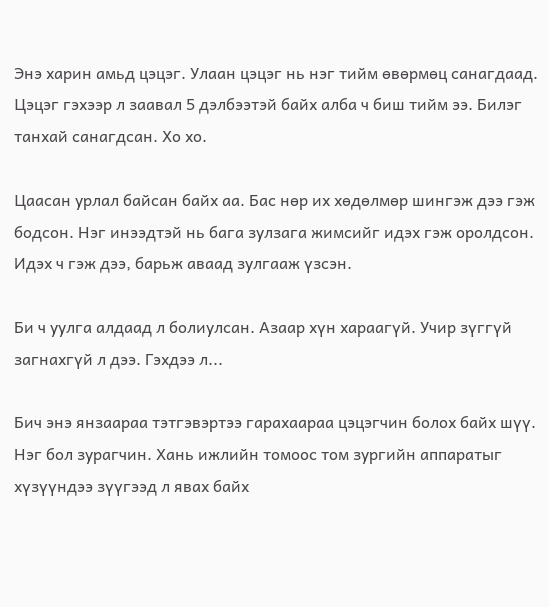Энэ харин амьд цэцэг. Улаан цэцэг нь нэг тийм өвөрмөц санагдаад. Цэцэг гэхээр л заавал 5 дэлбээтэй байх алба ч биш тийм ээ. Билэг танхай санагдсан. Хо хо.

Цаасан урлал байсан байх аа. Бас нөр их хөдөлмөр шингэж дээ гэж бодсон. Нэг инээдтэй нь бага зулзага жимсийг идэх гэж оролдсон. Идэх ч гэж дээ, барьж аваад зулгааж үзсэн.

Би ч уулга алдаад л болиулсан. Азаар хүн хараагүй. Учир зүггүй загнахгүй л дээ. Гэхдээ л...

Бич энэ янзаараа тэтгэвэртээ гарахаараа цэцэгчин болох байх шүү. Нэг бол зурагчин. Хань ижлийн томоос том зургийн аппаратыг хүзүүндээ зүүгээд л явах байх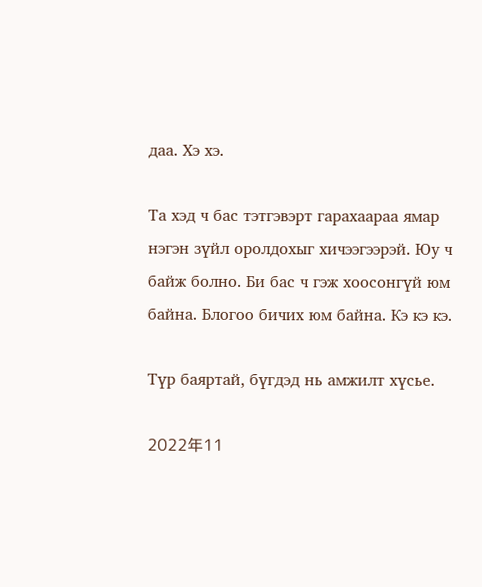даа. Хэ хэ.

Та хэд ч бас тэтгэвэрт гарахаараа ямар нэгэн зүйл оролдохыг хичээгээрэй. Юу ч байж болно. Би бас ч гэж хоосонгүй юм байна. Блогоо бичих юм байна. Кэ кэ кэ.

Түр баяртай, бүгдэд нь амжилт хүсье.

2022年11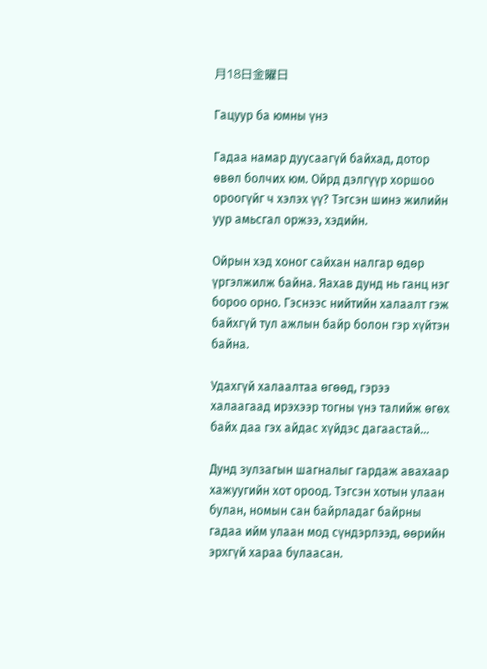月18日金曜日

Гацуур ба юмны үнэ

Гадаа намар дуусаагүй байхад, дотор өвөл болчих юм. Ойрд дэлгүүр хоршоо ороогүйг ч хэлэх үү? Тэгсэн шинэ жилийн уур амьсгал оржээ, хэдийн.

Ойрын хэд хоног сайхан налгар өдөр үргэлжилж байна. Яахав дунд нь ганц нэг бороо орно. Гэснээс нийтийн халаалт гэж байхгүй тул ажлын байр болон гэр хүйтэн байна.

Удахгүй халаалтаа өгөөд, гэрээ халаагаад ирэхээр тогны үнэ талийж өгөх байх даа гэх айдас хүйдэс дагаастай...

Дунд зулзагын шагналыг гардаж авахаар хажуугийн хот ороод. Тэгсэн хотын улаан булан, номын сан байрладаг байрны гадаа ийм улаан мод сүндэрлээд, өөрийн эрхгүй хараа булаасан.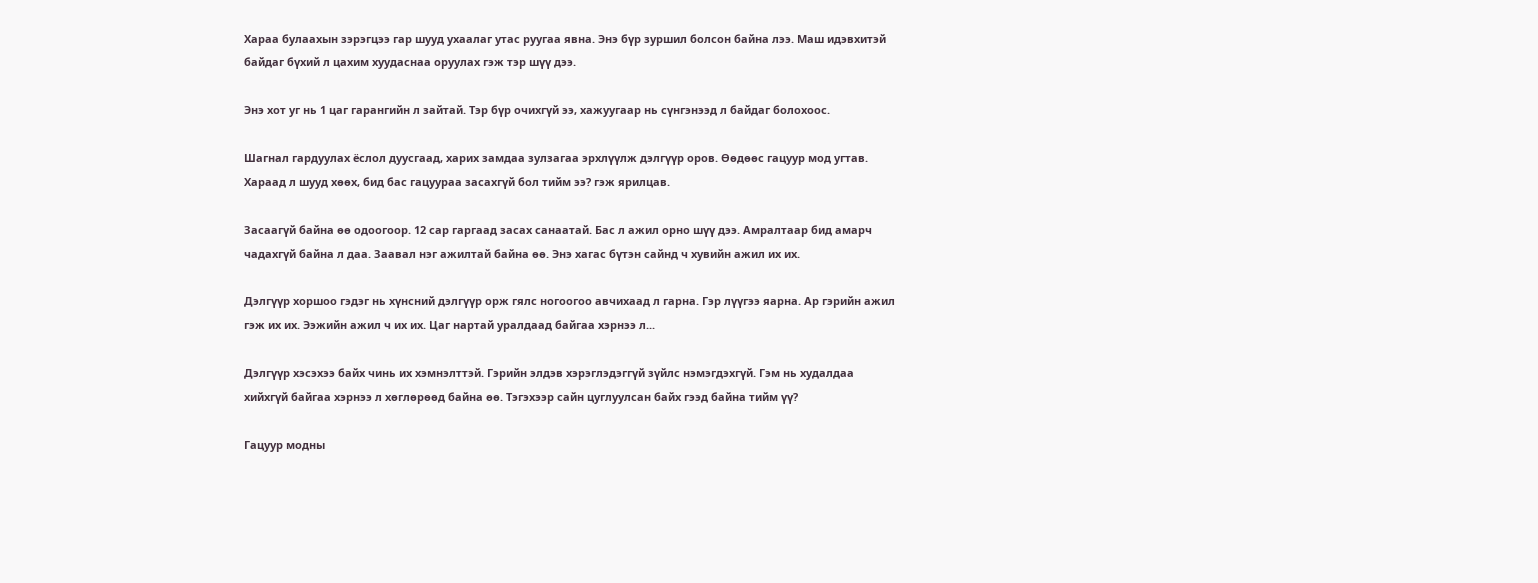Хараа булаахын зэрэгцээ гар шууд ухаалаг утас руугаа явна. Энэ бүр зуршил болсон байна лээ. Маш идэвхитэй байдаг бүхий л цахим хуудаснаа оруулах гэж тэр шүү дээ.

Энэ хот уг нь 1 цаг гарангийн л зайтай. Тэр бүр очихгүй ээ, хажуугаар нь сүнгэнээд л байдаг болохоос.

Шагнал гардуулах ёслол дуусгаад, харих замдаа зулзагаа эрхлүүлж дэлгүүр оров. Өөдөөс гацуур мод угтав. Хараад л шууд хөөх, бид бас гацуураа засахгүй бол тийм ээ? гэж ярилцав.

Засаагүй байна өө одоогоор. 12 сар гаргаад засах санаатай. Бас л ажил орно шүү дээ. Амралтаар бид амарч чадахгүй байна л даа. Заавал нэг ажилтай байна өө. Энэ хагас бүтэн сайнд ч хувийн ажил их их.

Дэлгүүр хоршоо гэдэг нь хүнсний дэлгүүр орж гялс ногоогоо авчихаад л гарна. Гэр лүүгээ яарна. Ар гэрийн ажил гэж их их. Ээжийн ажил ч их их. Цаг нартай уралдаад байгаа хэрнээ л...

Дэлгүүр хэсэхээ байх чинь их хэмнэлттэй. Гэрийн элдэв хэрэглэдэггүй зүйлс нэмэгдэхгүй. Гэм нь худалдаа хийхгүй байгаа хэрнээ л хөглөрөөд байна өө. Тэгэхээр сайн цуглуулсан байх гээд байна тийм үү?

Гацуур модны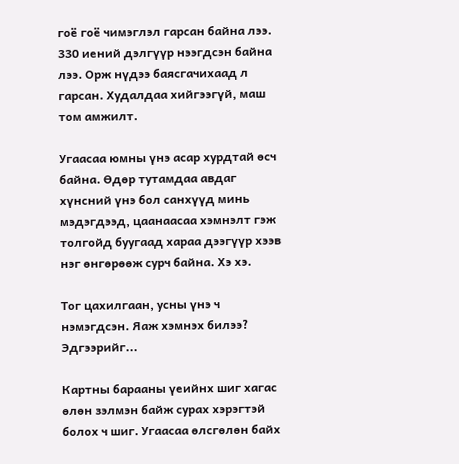гоё гоё чимэглэл гарсан байна лээ. 330 иений дэлгүүр нээгдсэн байна лээ. Орж нүдээ баясгачихаад л гарсан. Худалдаа хийгээгүй, маш том амжилт.

Угаасаа юмны үнэ асар хурдтай өсч байна. Өдөр тутамдаа авдаг хүнсний үнэ бол санхүүд минь мэдэгдээд, цаанаасаа хэмнэлт гэж толгойд буугаад хараа дээгүүр хээв нэг өнгөрөөж сурч байна. Хэ хэ.

Тог цахилгаан, усны үнэ ч нэмэгдсэн. Яаж хэмнэх билээ? Эдгээрийг...

Картны барааны үеийнх шиг хагас өлөн зэлмэн байж сурах хэрэгтэй болох ч шиг. Угаасаа өлсгөлөн байх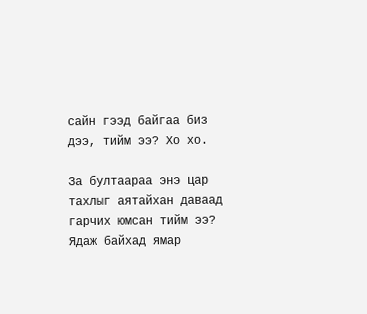сайн гээд байгаа биз дээ, тийм ээ? Хо хо.

За бултаараа энэ цар тахлыг аятайхан даваад гарчих юмсан тийм ээ? Ядаж байхад ямар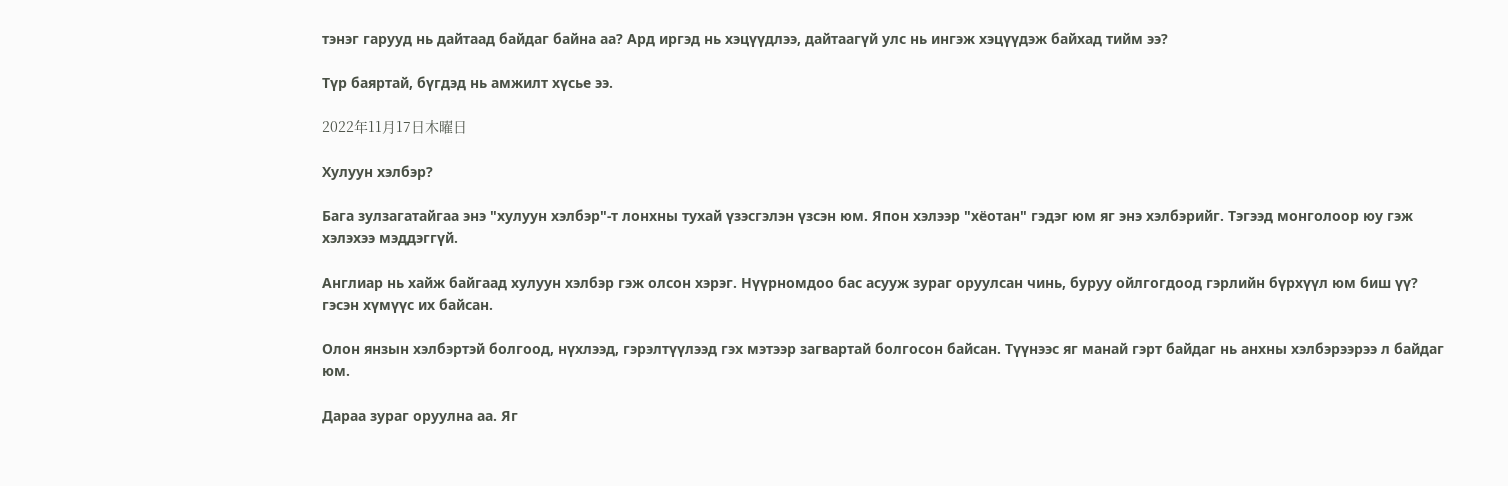тэнэг гарууд нь дайтаад байдаг байна аа? Ард иргэд нь хэцүүдлээ, дайтаагүй улс нь ингэж хэцүүдэж байхад тийм ээ?

Түр баяртай, бүгдэд нь амжилт хүсье ээ.

2022年11月17日木曜日

Хулуун хэлбэр?

Бага зулзагатайгаа энэ "хулуун хэлбэр"-т лонхны тухай үзэсгэлэн үзсэн юм. Япон хэлээр "хёотан" гэдэг юм яг энэ хэлбэрийг. Тэгээд монголоор юу гэж хэлэхээ мэддэггүй.

Англиар нь хайж байгаад хулуун хэлбэр гэж олсон хэрэг. Нүүрномдоо бас асууж зураг оруулсан чинь, буруу ойлгогдоод гэрлийн бүрхүүл юм биш үү? гэсэн хүмүүс их байсан.

Олон янзын хэлбэртэй болгоод, нүхлээд, гэрэлтүүлээд гэх мэтээр загвартай болгосон байсан. Түүнээс яг манай гэрт байдаг нь анхны хэлбэрээрээ л байдаг юм.

Дараа зураг оруулна аа. Яг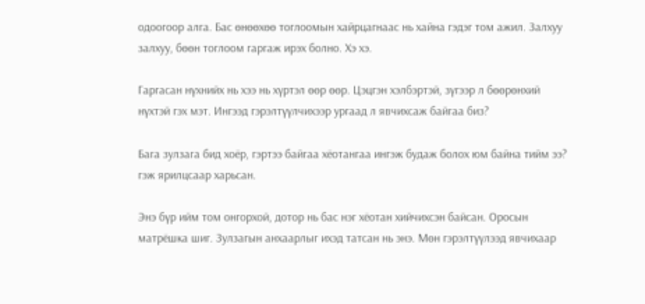одоогоор алга. Бас өнөөхөө тоглоомын хайрцагнаас нь хайна гэдэг том ажил. Залхуу залхуу, бөөн тоглоом гаргаж ирэх болно. Хэ хэ.

Гаргасан нүхнийх нь хээ нь хүртэл өөр өөр. Цэцгэн хэлбэртэй, зүгээр л бөөрөнхий нүхтэй гэх мэт. Ингээд гэрэлтүүлчихээр ургаад л явчихсаж байгаа биз?

Бага зулзага бид хоёр, гэртээ байгаа хёотангаа ингэж будаж болох юм байна тийм ээ? гэж ярилцсаар харьсан.

Энэ бүр ийм том онгорхой, дотор нь бас нэг хёотан хийчихсэн байсан. Оросын матрёшка шиг. Зулзагын анхаарлыг ихэд татсан нь энэ. Мөн гэрэлтүүлээд явчихаар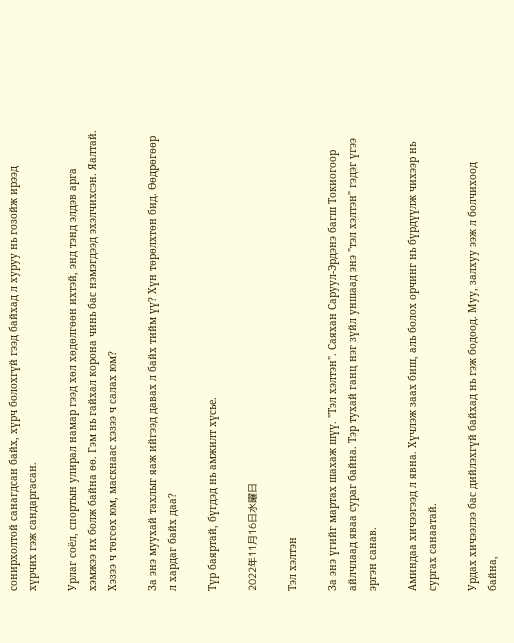сонирхолтой санагдсан байх, хүрч болохгүй гээд байхад л хуруу нь гозойж ирээд хүрчих гэж сандаргасан.

Урлаг соёл, спортын улирал намар гээд хөл хөдөлгөөн ихтэй, энд тэнд элдэв арга хэмжээ их болж байна өө. Гэм нь гайхал корона чинь бас нэмэгдээд эхэлчихсэн. Яалтай. Хэзээ ч төгсөх юм, маскнаас хэзээ ч салах юм?

За энэ муухай тахлыг яаж ийгээд давах л байх тийм үү? Хүн төрөлхтөн бид. Өөдрөгөөр л хардаг байх даа?

Түр баяртай, бүгдэд нь амжилт хүсье.

2022年11月16日水曜日

Тэл хэлтэн

За энэ үгийг мартах шахаж шүү. "Тэл хэлтэн". Саяхан Саруул-Эрдэнэ багш Токиогоор айлчлаад яваа сураг байна. Тэр тухай ганц нэг зүйл уншаад энэ "тэл хэлтэн" гэдэг үгээ эргэн санав.

Аминдаа хичээгээд л явна. Хүчлэж заах биш, аль болох орчинг нь бүрдүүлж чихээр нь сургах санаатай.

Урдах хичээлээ бас дийлэхгүй байхад нь гэж бодоод. Муу, залхуу ээж л болчихоод байна,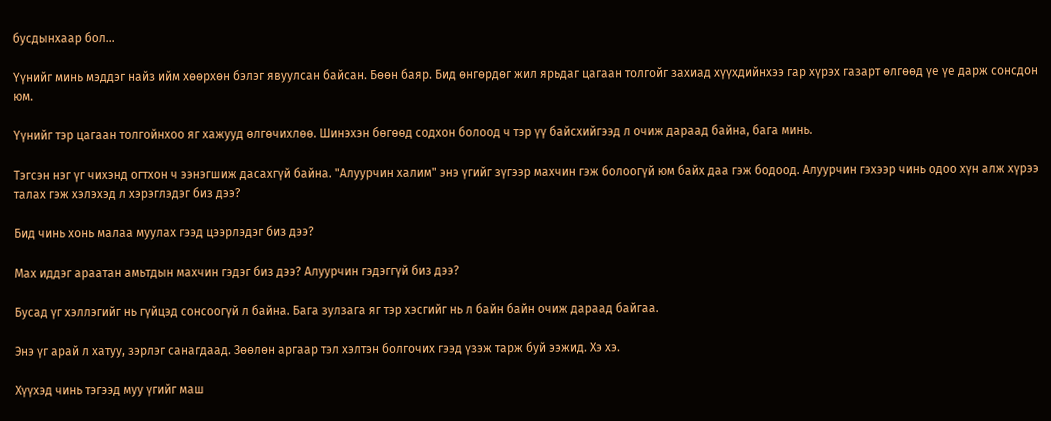бусдынхаар бол...

Үүнийг минь мэддэг найз ийм хөөрхөн бэлэг явуулсан байсан. Бөөн баяр. Бид өнгөрдөг жил ярьдаг цагаан толгойг захиад хүүхдийнхээ гар хүрэх газарт өлгөөд үе үе дарж сонсдон юм.

Үүнийг тэр цагаан толгойнхоо яг хажууд өлгөчихлөө. Шинэхэн бөгөөд содхон болоод ч тэр үү байсхийгээд л очиж дараад байна, бага минь.

Тэгсэн нэг үг чихэнд огтхон ч ээнэгшиж дасахгүй байна. "Алуурчин халим" энэ үгийг зүгээр махчин гэж болоогүй юм байх даа гэж бодоод. Алуурчин гэхээр чинь одоо хүн алж хүрээ талах гэж хэлэхэд л хэрэглэдэг биз дээ?

Бид чинь хонь малаа муулах гээд цээрлэдэг биз дээ?

Мах иддэг араатан амьтдын махчин гэдэг биз дээ? Алуурчин гэдэггүй биз дээ?

Бусад үг хэллэгийг нь гүйцэд сонсоогүй л байна. Бага зулзага яг тэр хэсгийг нь л байн байн очиж дараад байгаа.

Энэ үг арай л хатуу, зэрлэг санагдаад. Зөөлөн аргаар тэл хэлтэн болгочих гээд үзэж тарж буй ээжид. Хэ хэ.

Хүүхэд чинь тэгээд муу үгийг маш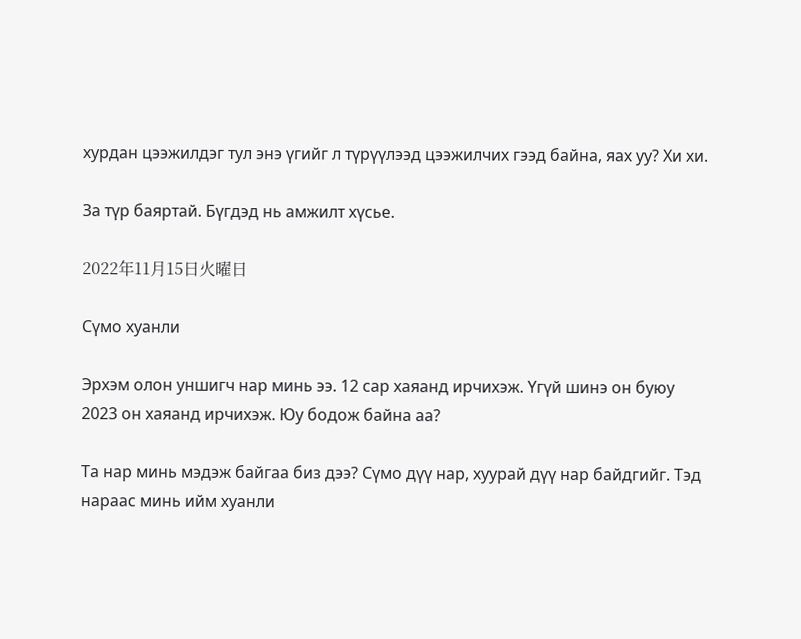хурдан цээжилдэг тул энэ үгийг л түрүүлээд цээжилчих гээд байна, яах уу? Хи хи.

За түр баяртай. Бүгдэд нь амжилт хүсье.

2022年11月15日火曜日

Сүмо хуанли

Эрхэм олон уншигч нар минь ээ. 12 сар хаяанд ирчихэж. Үгүй шинэ он буюу 2023 он хаяанд ирчихэж. Юу бодож байна аа?

Та нар минь мэдэж байгаа биз дээ? Сүмо дүү нар, хуурай дүү нар байдгийг. Тэд нараас минь ийм хуанли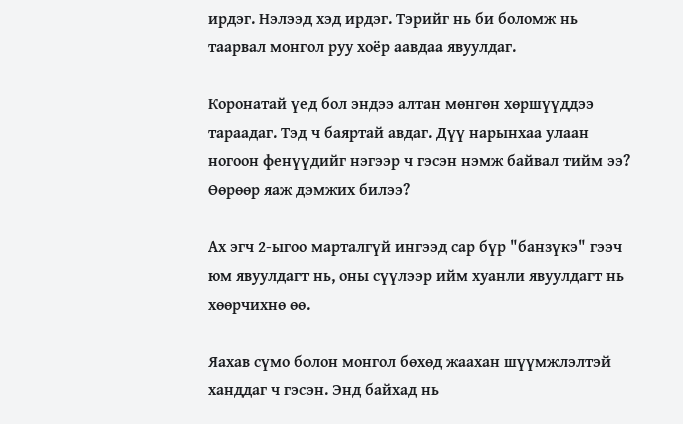ирдэг. Нэлээд хэд ирдэг. Тэрийг нь би боломж нь таарвал монгол руу хоёр аавдаа явуулдаг.

Коронатай үед бол эндээ алтан мөнгөн хөршүүддээ тараадаг. Тэд ч баяртай авдаг. Дүү нарынхаа улаан ногоон фенүүдийг нэгээр ч гэсэн нэмж байвал тийм ээ? Өөрөөр яаж дэмжих билээ?

Ах эгч 2-ыгоо марталгүй ингээд сар бүр "банзүкэ" гээч юм явуулдагт нь, оны сүүлээр ийм хуанли явуулдагт нь хөөрчихнө өө.

Яахав сүмо болон монгол бөхөд жаахан шүүмжлэлтэй ханддаг ч гэсэн. Энд байхад нь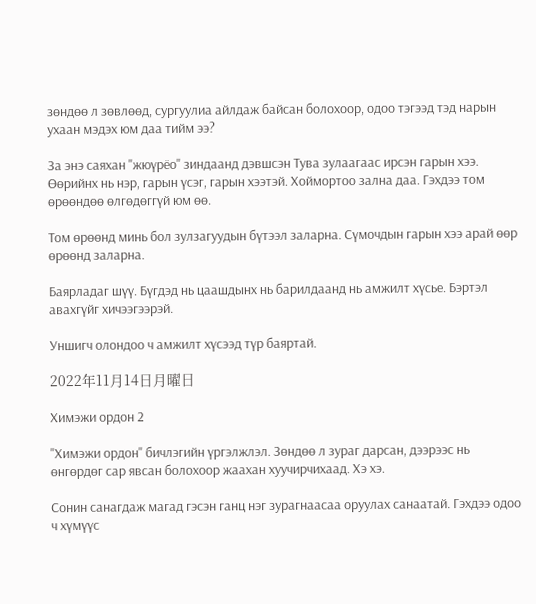зөндөө л зөвлөөд, сургуулиа айлдаж байсан болохоор, одоо тэгээд тэд нарын ухаан мэдэх юм даа тийм ээ?

За энэ саяхан "жюүрёо" зиндаанд дэвшсэн Тува зулаагаас ирсэн гарын хээ. Өөрийнх нь нэр, гарын үсэг, гарын хээтэй. Хоймортоо зална даа. Гэхдээ том өрөөндөө өлгөдөггүй юм өө.

Том өрөөнд минь бол зулзагуудын бүтээл заларна. Сүмочдын гарын хээ арай өөр өрөөнд заларна.

Баярладаг шүү. Бүгдэд нь цаашдынх нь барилдаанд нь амжилт хүсье. Бэртэл авахгүйг хичээгээрэй.

Уншигч олондоо ч амжилт хүсээд түр баяртай.

2022年11月14日月曜日

Химэжи ордон 2

"Химэжи ордон" бичлэгийн үргэлжлэл. Зөндөө л зураг дарсан, дээрээс нь өнгөрдөг сар явсан болохоор жаахан хуучирчихаад. Хэ хэ.

Сонин санагдаж магад гэсэн ганц нэг зурагнаасаа оруулах санаатай. Гэхдээ одоо ч хүмүүс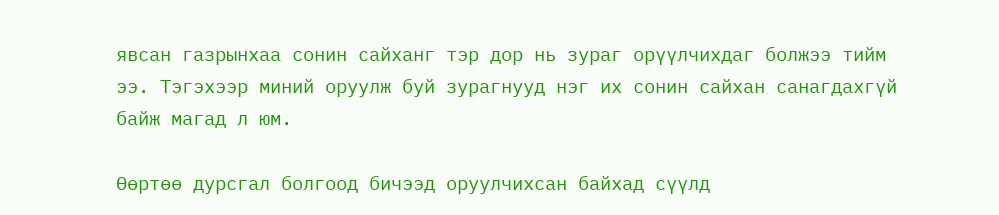явсан газрынхаа сонин сайханг тэр дор нь зураг орүүлчихдаг болжээ тийм ээ. Тэгэхээр миний оруулж буй зурагнууд нэг их сонин сайхан санагдахгүй байж магад л юм.

Өөртөө дурсгал болгоод бичээд оруулчихсан байхад сүүлд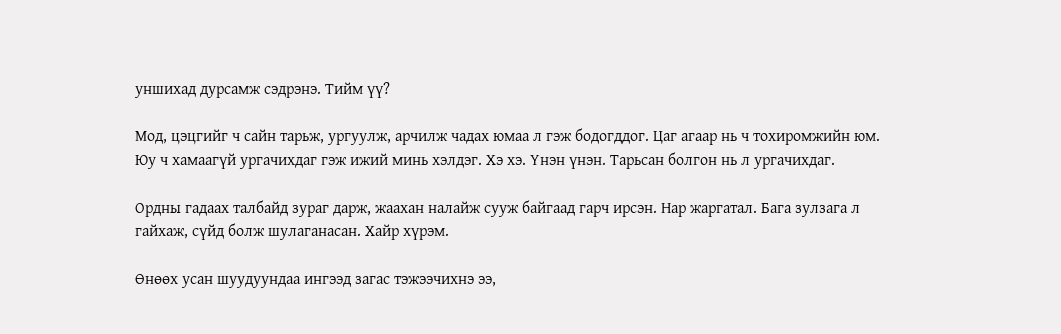уншихад дурсамж сэдрэнэ. Тийм үү?

Мод, цэцгийг ч сайн тарьж, ургуулж, арчилж чадах юмаа л гэж бодогддог. Цаг агаар нь ч тохиромжийн юм. Юу ч хамаагүй ургачихдаг гэж ижий минь хэлдэг. Хэ хэ. Үнэн үнэн. Тарьсан болгон нь л ургачихдаг.

Ордны гадаах талбайд зураг дарж, жаахан налайж сууж байгаад гарч ирсэн. Нар жаргатал. Бага зулзага л гайхаж, сүйд болж шулаганасан. Хайр хүрэм.

Өнөөх усан шуудуундаа ингээд загас тэжээчихнэ ээ,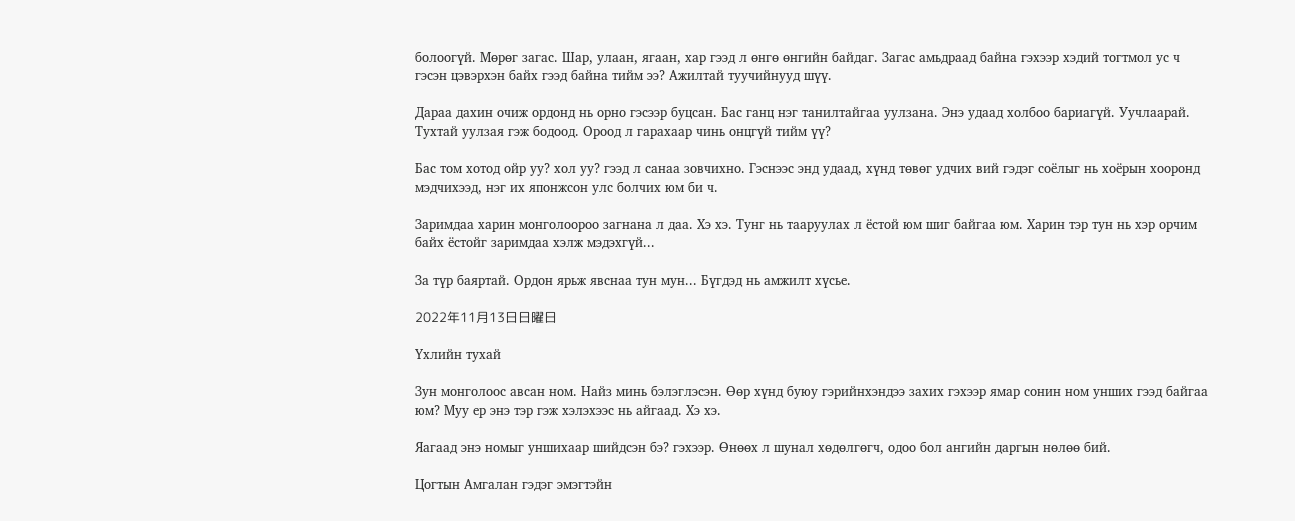болоогүй. Мөрөг загас. Шар, улаан, ягаан, хар гээд л өнгө өнгийн байдаг. Загас амьдраад байна гэхээр хэдий тогтмол ус ч гэсэн цэвэрхэн байх гээд байна тийм ээ? Ажилтай туучийнууд шүү.

Дараа дахин очиж ордонд нь орно гэсээр буцсан. Бас ганц нэг танилтайгаа уулзана. Энэ удаад холбоо бариагүй. Уучлаарай. Тухтай уулзая гэж бодоод. Ороод л гарахаар чинь онцгүй тийм үү?

Бас том хотод ойр уу? хол уу? гээд л санаа зовчихно. Гэснээс энд удаад, хүнд төвөг удчих вий гэдэг соёлыг нь хоёрын хооронд мэдчихээд, нэг их японжсон улс болчих юм би ч.

Заримдаа харин монголоороо загнана л даа. Хэ хэ. Тунг нь тааруулах л ёстой юм шиг байгаа юм. Харин тэр тун нь хэр орчим байх ёстойг заримдаа хэлж мэдэхгүй...

За түр баяртай. Ордон ярьж явснаа тун мун... Бүгдэд нь амжилт хүсье.

2022年11月13日日曜日

Үхлийн тухай

Зун монголоос авсан ном. Найз минь бэлэглэсэн. Өөр хүнд буюу гэрийнхэндээ захих гэхээр ямар сонин ном унших гээд байгаа юм? Муу ер энэ тэр гэж хэлэхээс нь айгаад. Хэ хэ.

Яагаад энэ номыг уншихаар шийдсэн бэ? гэхээр. Өнөөх л шунал хөдөлгөгч, одоо бол ангийн даргын нөлөө бий.

Цогтын Амгалан гэдэг эмэгтэйн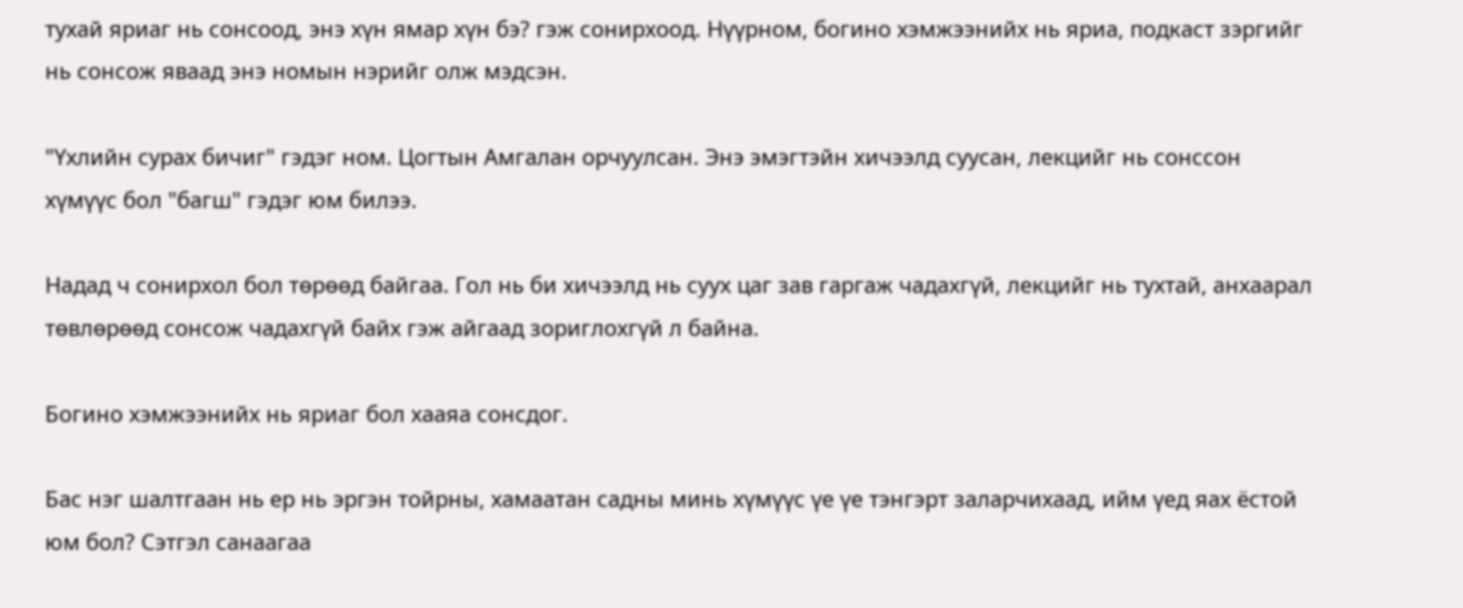тухай яриаг нь сонсоод, энэ хүн ямар хүн бэ? гэж сонирхоод. Нүүрном, богино хэмжээнийх нь яриа, подкаст зэргийг нь сонсож яваад энэ номын нэрийг олж мэдсэн.

"Үхлийн сурах бичиг" гэдэг ном. Цогтын Амгалан орчуулсан. Энэ эмэгтэйн хичээлд суусан, лекцийг нь сонссон хүмүүс бол "багш" гэдэг юм билээ.

Надад ч сонирхол бол төрөөд байгаа. Гол нь би хичээлд нь суух цаг зав гаргаж чадахгүй, лекцийг нь тухтай, анхаарал төвлөрөөд сонсож чадахгүй байх гэж айгаад зориглохгүй л байна.

Богино хэмжээнийх нь яриаг бол хааяа сонсдог.

Бас нэг шалтгаан нь ер нь эргэн тойрны, хамаатан садны минь хүмүүс үе үе тэнгэрт заларчихаад, ийм үед яах ёстой юм бол? Сэтгэл санаагаа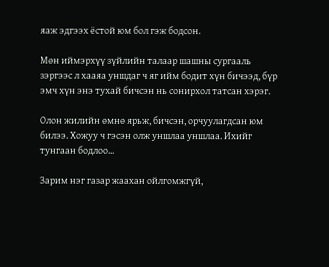яаж эдгээх ёстой юм бол гэж бодсон.

Мөн иймэрхүү зүйлийн талаар шашны сургааль зэргээс л хааяа уншдаг ч яг ийм бодит хүн бичээд, бүр эмч хүн энэ тухай бичсэн нь сонирхол татсан хэрэг.

Олон жилийн өмнө ярьж, бичсэн, орчуулагдсан юм билээ. Хожуу ч гэсэн олж уншлаа уншлаа. Ихийг тунгаан бодлоо...

Зарим нэг газар жаахан ойлгомжгүй,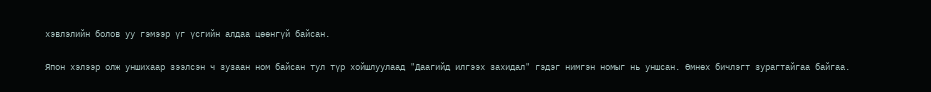хэвлэлийн болов уу гэмээр үг үсгийн алдаа цөөнгүй байсан.

Япон хэлээр олж уншихаар зээлсэн ч зузаан ном байсан тул түр хойшлуулаад "Даагийд илгээх захидал" гэдэг нимгэн номыг нь уншсан. Өмнөх бичлэгт зурагтайгаа байгаа.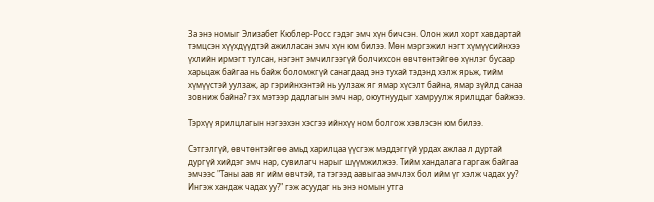За энэ номыг Элизабет Кюблер-Росс гэдэг эмч хүн бичсэн. Олон жил хорт хавдартай тэмцсэн хүүхдүүдтэй ажилласан эмч хүн юм билээ. Мөн мэргэжил нэгт хүмүүсийнхээ үхлийн ирмэгт тулсан, нэгэнт эмчилгээгүй болчихсон өвчтөнтэйгөө хүнлэг бусаар харьцаж байгаа нь байж боломжгүй санагдаад энэ тухай тэдэнд хэлж ярьж, тийм хүмүүстэй уулзаж, ар гэрийнхэнтэй нь уулзаж яг ямар хүсэлт байна, ямар зүйлд санаа зовниж байна? гэх мэтээр дадлагын эмч нар, оюутнуудыг хамруулж ярилцдаг байжээ.

Тэрхүү ярилцлагын нэгээхэн хэсгээ ийнхүү ном болгож хэвлэсэн юм билээ.

Сэтгэлгүй, өвчтөнтэйгөө амьд харилцаа үүсгэж мэддэггүй урдах ажлаа л дуртай дургүй хийдэг эмч нар, сувилагч нарыг шүүмжилжээ. Тийм хандалага гаргаж байгаа эмчээс "Таны аав яг ийм өвчтэй, та тэгээд аавыгаа эмчлэх бол ийм үг хэлж чадах уу? Ингэж хандаж чадах уу?" гэж асуудаг нь энэ номын утга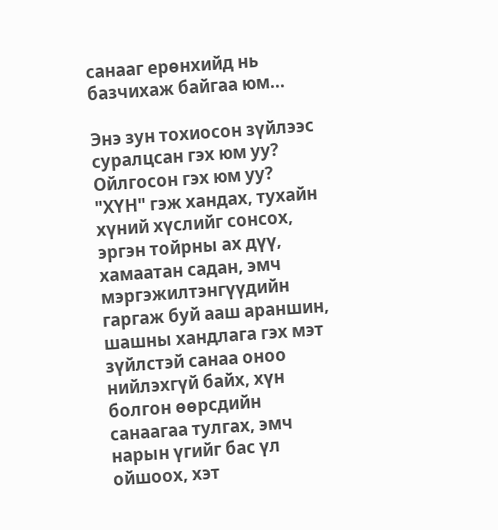санааг ерөнхийд нь базчихаж байгаа юм...

Энэ зун тохиосон зүйлээс суралцсан гэх юм уу? Ойлгосон гэх юм уу? "ХҮН" гэж хандах, тухайн хүний хүслийг сонсох, эргэн тойрны ах дүү, хамаатан садан, эмч мэргэжилтэнгүүдийн гаргаж буй ааш араншин, шашны хандлага гэх мэт зүйлстэй санаа оноо нийлэхгүй байх, хүн болгон өөрсдийн санаагаа тулгах, эмч нарын үгийг бас үл ойшоох, хэт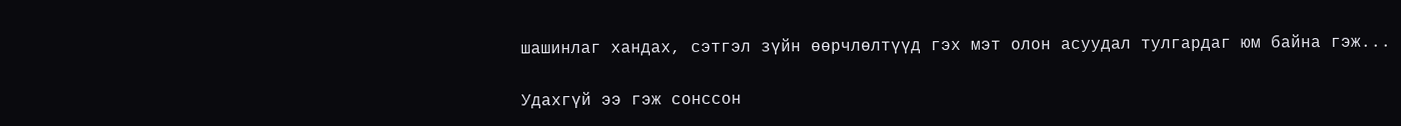шашинлаг хандах, сэтгэл зүйн өөрчлөлтүүд гэх мэт олон асуудал тулгардаг юм байна гэж...

Удахгүй ээ гэж сонссон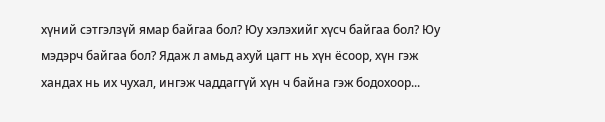хүний сэтгэлзүй ямар байгаа бол? Юу хэлэхийг хүсч байгаа бол? Юу мэдэрч байгаа бол? Ядаж л амьд ахуй цагт нь хүн ёсоор, хүн гэж хандах нь их чухал, ингэж чаддаггүй хүн ч байна гэж бодохоор...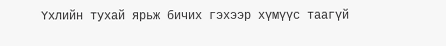Үхлийн тухай ярьж бичих гэхээр хүмүүс таагүй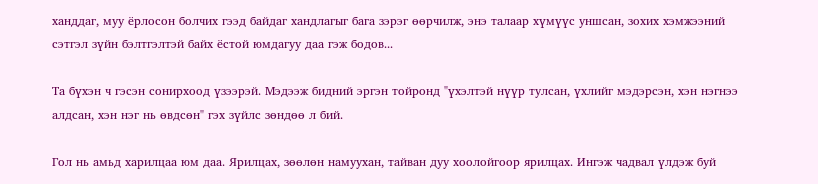ханддаг, муу ёрлосон болчих гээд байдаг хандлагыг бага зэрэг өөрчилж, энэ талаар хүмүүс уншсан, зохих хэмжээний сэтгэл зүйн бэлтгэлтэй байх ёстой юмдагуу даа гэж бодов...

Та бүхэн ч гэсэн сонирхоод үзээрэй. Мэдээж бидний эргэн тойронд "үхэлтэй нүүр тулсан, үхлийг мэдэрсэн, хэн нэгнээ алдсан, хэн нэг нь өвдсөн" гэх зүйлс зөндөө л бий.

Гол нь амьд харилцаа юм даа. Ярилцах, зөөлөн намуухан, тайван дуу хоолойгоор ярилцах. Ингэж чадвал үлдэж буй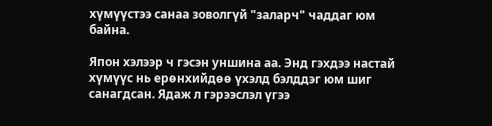хүмүүстээ санаа зоволгүй "заларч" чаддаг юм байна.

Япон хэлээр ч гэсэн уншина аа. Энд гэхдээ настай хүмүүс нь ерөнхийдөө үхэлд бэлддэг юм шиг санагдсан. Ядаж л гэрээслэл үгээ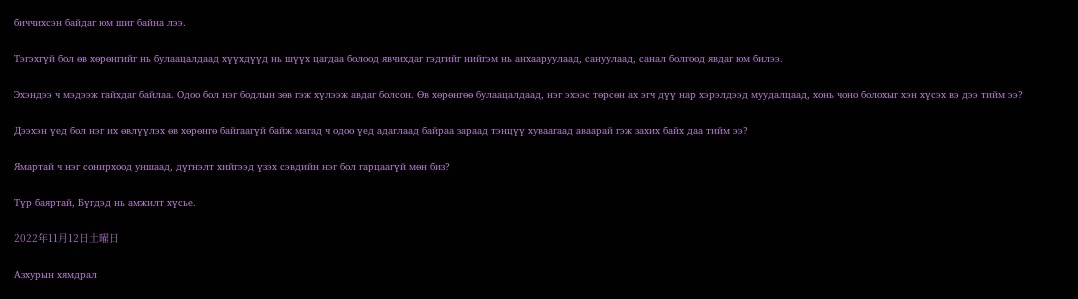биччихсэн байдаг юм шиг байна лээ.

Тэгэхгүй бол өв хөрөнгийг нь булаацалдаад хүүхдүүд нь шүүх цагдаа болоод явчихдаг гэдгийг нийгэм нь анхааруулаад, сануулаад, санал болгоод явдаг юм билээ.

Эхэндээ ч мэдээж гайхдаг байлаа. Одоо бол нэг бодлын зөв гэж хүлээж авдаг болсон. Өв хөрөнгөө булаацалдаад, нэг эхээс төрсөн ах эгч дүү нар хэрэлдээд муудалцаад, хонь чоно болохыг хэн хүсэх вэ дээ тийм ээ?

Дээхэн үед бол нэг их өвлүүлэх өв хөрөнгө байгаагүй байж магад ч одоо үед адаглаад байраа зараад тэнцүү хуваагаад аваарай гэж захих байх даа тийм ээ?

Ямартай ч нэг сонирхоод уншаад, дүгнэлт хийгээд үзэх сэвдийн нэг бол гарцаагүй мөн биз?

Түр баяртай, Бүгдэд нь амжилт хүсье.

2022年11月12日土曜日

Азхурын хямдрал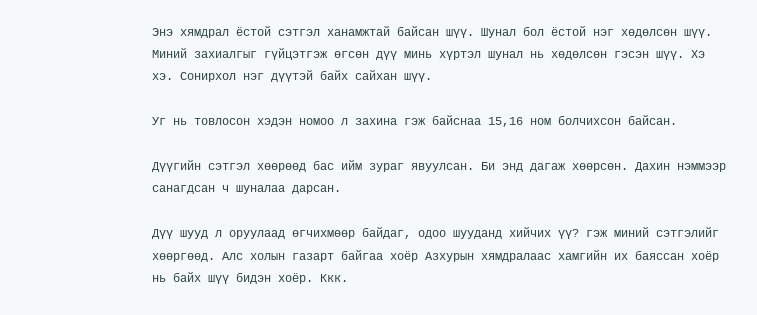Энэ хямдрал ёстой сэтгэл ханамжтай байсан шүү. Шунал бол ёстой нэг хөдөлсөн шүү. Миний захиалгыг гүйцэтгэж өгсөн дүү минь хүртэл шунал нь хөдөлсөн гэсэн шүү. Хэ хэ. Сонирхол нэг дүүтэй байх сайхан шүү.

Уг нь товлосон хэдэн номоо л захина гэж байснаа 15,16 ном болчихсон байсан.

Дүүгийн сэтгэл хөөрөөд бас ийм зураг явуулсан. Би энд дагаж хөөрсөн. Дахин нэммээр санагдсан ч шуналаа дарсан.

Дүү шууд л оруулаад өгчихмөөр байдаг, одоо шууданд хийчих үү? гэж миний сэтгэлийг хөөргөөд. Алс холын газарт байгаа хоёр Азхурын хямдралаас хамгийн их баяссан хоёр нь байх шүү бидэн хоёр. Ккк.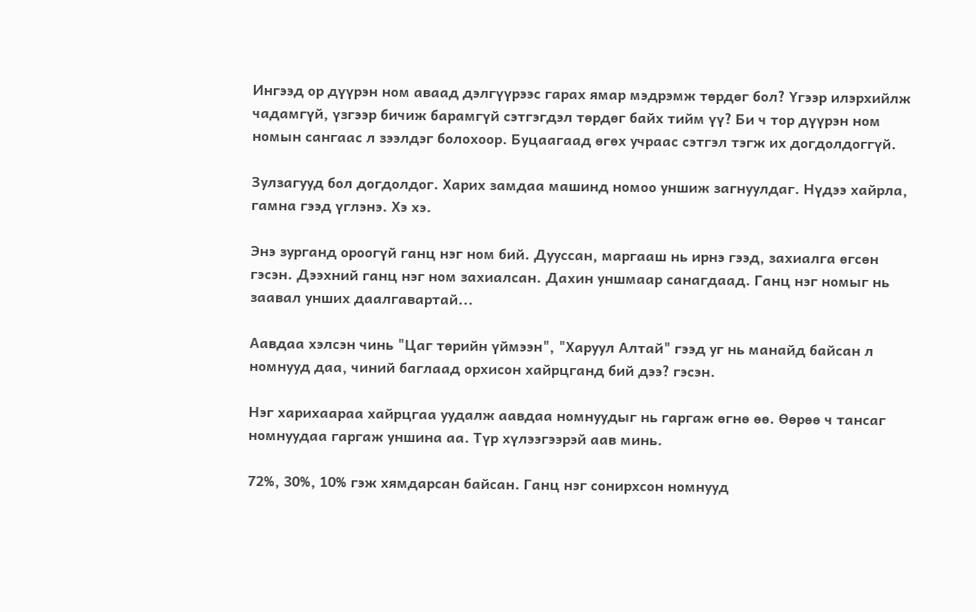Ингээд ор дүүрэн ном аваад дэлгүүрээс гарах ямар мэдрэмж төрдөг бол? Үгээр илэрхийлж чадамгүй, үзгээр бичиж барамгүй сэтгэгдэл төрдөг байх тийм үү? Би ч тор дүүрэн ном номын сангаас л зээлдэг болохоор. Буцаагаад өгөх учраас сэтгэл тэгж их догдолдоггүй.

Зулзагууд бол догдолдог. Харих замдаа машинд номоо уншиж загнуулдаг. Нүдээ хайрла, гамна гээд үглэнэ. Хэ хэ.

Энэ зурганд ороогүй ганц нэг ном бий. Дууссан, маргааш нь ирнэ гээд, захиалга өгсөн гэсэн. Дээхний ганц нэг ном захиалсан. Дахин уншмаар санагдаад. Ганц нэг номыг нь заавал унших даалгавартай...

Аавдаа хэлсэн чинь "Цаг төрийн үймээн", "Харуул Алтай" гээд уг нь манайд байсан л номнууд даа, чиний баглаад орхисон хайрцганд бий дээ? гэсэн.

Нэг харихаараа хайрцгаа уудалж аавдаа номнуудыг нь гаргаж өгнө өө. Өөрөө ч тансаг номнуудаа гаргаж уншина аа. Түр хүлээгээрэй аав минь.

72%, 30%, 10% гэж хямдарсан байсан. Ганц нэг сонирхсон номнууд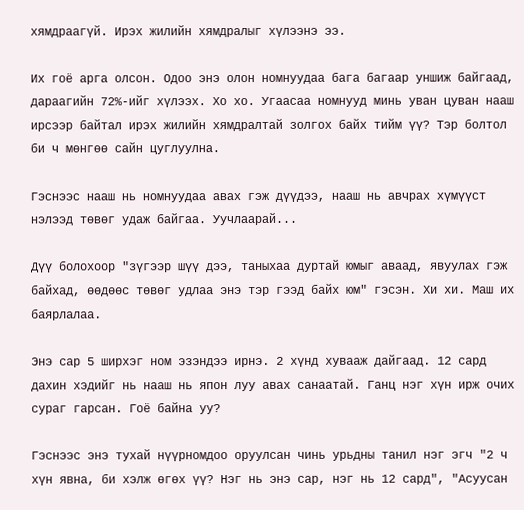хямдраагүй. Ирэх жилийн хямдралыг хүлээнэ ээ.

Их гоё арга олсон. Одоо энэ олон номнуудаа бага багаар уншиж байгаад, дараагийн 72%-ийг хүлээх. Хо хо. Угаасаа номнууд минь уван цуван нааш ирсээр байтал ирэх жилийн хямдралтай золгох байх тийм үү? Тэр болтол би ч мөнгөө сайн цуглуулна.

Гэснээс нааш нь номнуудаа авах гэж дүүдээ, нааш нь авчрах хүмүүст нэлээд төвөг удаж байгаа. Уучлаарай...

Дүү болохоор "зүгээр шүү дээ, таныхаа дуртай юмыг аваад, явуулах гэж байхад, өөдөөс төвөг удлаа энэ тэр гээд байх юм" гэсэн. Хи хи. Маш их баярлалаа.

Энэ сар 5 ширхэг ном эзэндээ ирнэ. 2 хүнд хувааж дайгаад. 12 сард дахин хэдийг нь нааш нь япон луу авах санаатай. Ганц нэг хүн ирж очих сураг гарсан. Гоё байна уу?

Гэснээс энэ тухай нүүрномдоо оруулсан чинь урьдны танил нэг эгч "2 ч хүн явна, би хэлж өгөх үү? Нэг нь энэ сар, нэг нь 12 сард", "Асуусан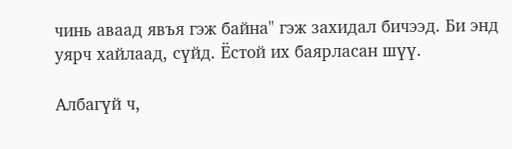чинь аваад явъя гэж байна" гэж захидал бичээд. Би энд уярч хайлаад, сүйд. Ёстой их баярласан шүү.

Албагүй ч,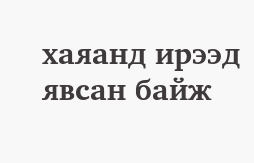хаяанд ирээд явсан байж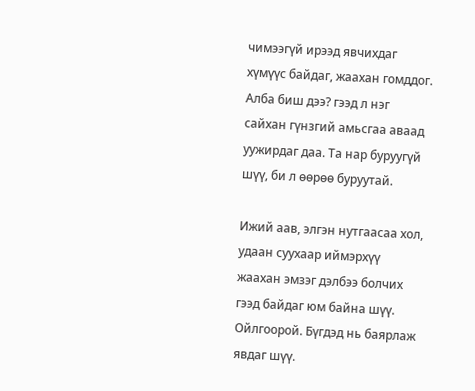чимээгүй ирээд явчихдаг хүмүүс байдаг, жаахан гомддог. Алба биш дээ? гээд л нэг сайхан гүнзгий амьсгаа аваад уужирдаг даа. Та нар буруугүй шүү, би л өөрөө буруутай.

Ижий аав, элгэн нутгаасаа хол, удаан суухаар иймэрхүү жаахан эмзэг дэлбээ болчих гээд байдаг юм байна шүү. Ойлгоорой. Бүгдэд нь баярлаж явдаг шүү.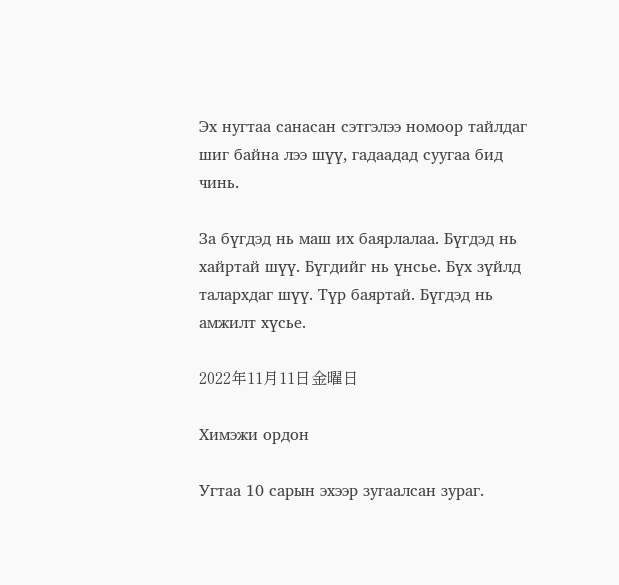Эх нугтаа санасан сэтгэлээ номоор тайлдаг шиг байна лээ шүү, гадаадад суугаа бид чинь.

За бүгдэд нь маш их баярлалаа. Бүгдэд нь хайртай шүү. Бүгдийг нь үнсье. Бүх зүйлд талархдаг шүү. Түр баяртай. Бүгдэд нь амжилт хүсье.

2022年11月11日金曜日

Химэжи ордон

Угтаа 10 сарын эхээр зугаалсан зураг.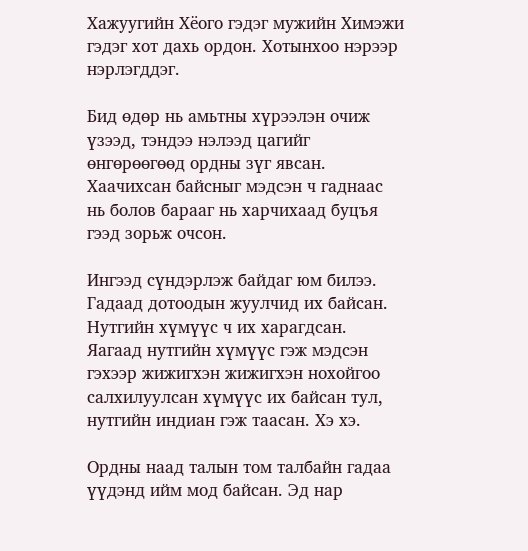Хажуугийн Хёого гэдэг мужийн Химэжи гэдэг хот дахь ордон. Хотынхоо нэрээр нэрлэгддэг.

Бид өдөр нь амьтны хүрээлэн очиж үзээд, тэндээ нэлээд цагийг өнгөрөөгөөд ордны зүг явсан. Хаачихсан байсныг мэдсэн ч гаднаас нь болов барааг нь харчихаад буцъя гээд зорьж очсон.

Ингээд сүндэрлэж байдаг юм билээ. Гадаад дотоодын жуулчид их байсан. Нутгийн хүмүүс ч их харагдсан. Яагаад нутгийн хүмүүс гэж мэдсэн гэхээр жижигхэн жижигхэн нохойгоо салхилуулсан хүмүүс их байсан тул, нутгийн индиан гэж таасан. Хэ хэ.

Ордны наад талын том талбайн гадаа үүдэнд ийм мод байсан. Эд нар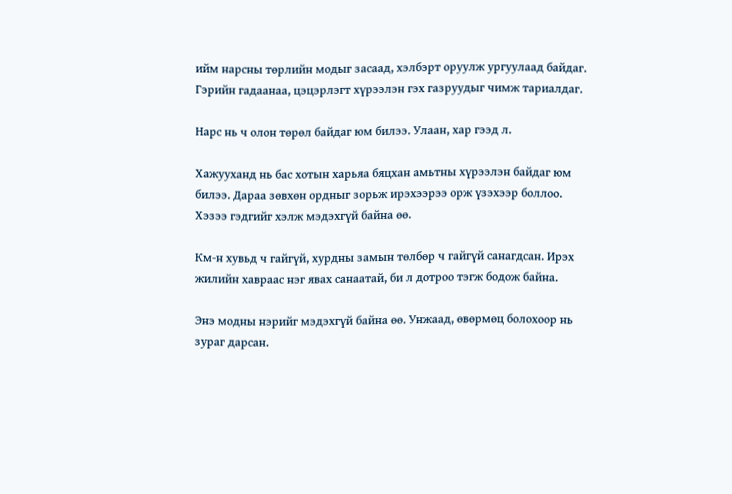ийм нарсны төрлийн модыг засаад, хэлбэрт оруулж ургуулаад байдаг. Гэрийн гадаанаа, цэцэрлэгт хүрээлэн гэх газруудыг чимж тариалдаг.

Нарс нь ч олон төрөл байдаг юм билээ. Улаан, хар гээд л.

Хажууханд нь бас хотын харьяа бяцхан амьтны хүрээлэн байдаг юм билээ. Дараа зөвхөн ордныг зорьж ирэхээрээ орж үзэхээр боллоо. Хэзээ гэдгийг хэлж мэдэхгүй байна өө.

Км-н хувьд ч гайгүй, хурдны замын төлбөр ч гайгүй санагдсан. Ирэх жилийн хавраас нэг явах санаатай, би л дотроо тэгж бодож байна.

Энэ модны нэрийг мэдэхгүй байна өө. Унжаад, өвөрмөц болохоор нь зураг дарсан.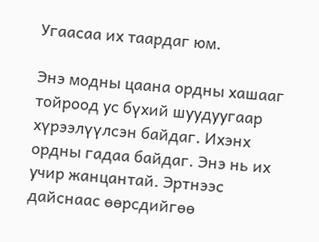Угаасаа их таардаг юм.

Энэ модны цаана ордны хашааг тойроод ус бүхий шуудуугаар хүрээлүүлсэн байдаг. Ихэнх ордны гадаа байдаг. Энэ нь их учир жанцантай. Эртнээс дайснаас өөрсдийгөө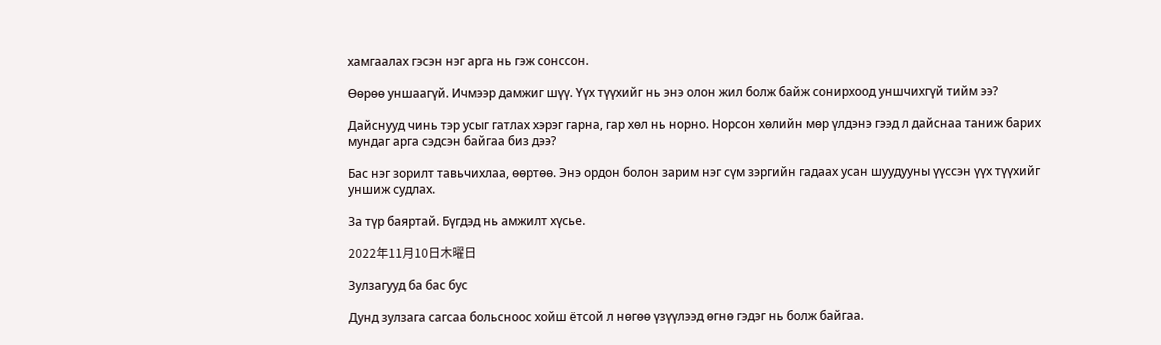хамгаалах гэсэн нэг арга нь гэж сонссон.

Өөрөө уншаагүй. Ичмээр дамжиг шүү. Үүх түүхийг нь энэ олон жил болж байж сонирхоод уншчихгүй тийм ээ?

Дайснууд чинь тэр усыг гатлах хэрэг гарна, гар хөл нь норно. Норсон хөлийн мөр үлдэнэ гээд л дайснаа таниж барих мундаг арга сэдсэн байгаа биз дээ?

Бас нэг зорилт тавьчихлаа, өөртөө. Энэ ордон болон зарим нэг сүм зэргийн гадаах усан шуудууны үүссэн үүх түүхийг уншиж судлах.

За түр баяртай. Бүгдэд нь амжилт хүсье.

2022年11月10日木曜日

Зулзагууд ба бас бус

Дунд зулзага сагсаа больсноос хойш ётсой л нөгөө үзүүлээд өгнө гэдэг нь болж байгаа.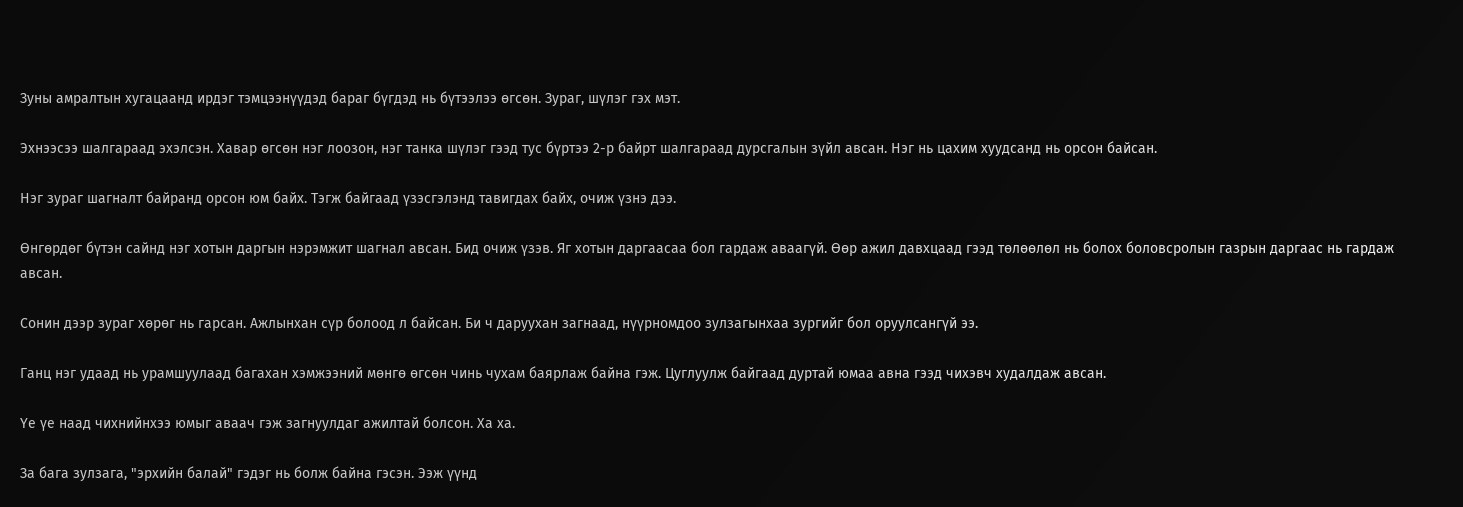Зуны амралтын хугацаанд ирдэг тэмцээнүүдэд бараг бүгдэд нь бүтээлээ өгсөн. Зураг, шүлэг гэх мэт.

Эхнээсээ шалгараад эхэлсэн. Хавар өгсөн нэг лоозон, нэг танка шүлэг гээд тус бүртээ 2-р байрт шалгараад дурсгалын зүйл авсан. Нэг нь цахим хуудсанд нь орсон байсан.

Нэг зураг шагналт байранд орсон юм байх. Тэгж байгаад үзэсгэлэнд тавигдах байх, очиж үзнэ дээ.

Өнгөрдөг бүтэн сайнд нэг хотын даргын нэрэмжит шагнал авсан. Бид очиж үзэв. Яг хотын даргаасаа бол гардаж аваагүй. Өөр ажил давхцаад гээд төлөөлөл нь болох боловсролын газрын даргаас нь гардаж авсан.

Сонин дээр зураг хөрөг нь гарсан. Ажлынхан сүр болоод л байсан. Би ч даруухан загнаад, нүүрномдоо зулзагынхаа зургийг бол оруулсангүй ээ.

Ганц нэг удаад нь урамшуулаад багахан хэмжээний мөнгө өгсөн чинь чухам баярлаж байна гэж. Цуглуулж байгаад дуртай юмаа авна гээд чихэвч худалдаж авсан.

Үе үе наад чихнийнхээ юмыг аваач гэж загнуулдаг ажилтай болсон. Ха ха.

За бага зулзага, "эрхийн балай" гэдэг нь болж байна гэсэн. Ээж үүнд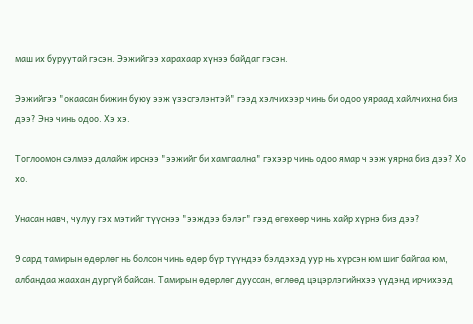маш их буруутай гэсэн. Ээжийгээ харахаар хүнээ байдаг гэсэн.

Ээжийгээ "окаасан бижин буюу ээж үзэсгэлэнтэй" гээд хэлчихээр чинь би одоо уяраад хайлчихна биз дээ? Энэ чинь одоо. Хэ хэ.

Тоглоомон сэлмээ далайж ирснээ "ээжийг би хамгаална" гэхээр чинь одоо ямар ч ээж уярна биз дээ? Хо хо.

Унасан навч, чулуу гэх мэтийг түүснээ "ээждээ бэлэг" гээд өгөхөөр чинь хайр хүрнэ биз дээ?

9 сард тамирын өдөрлөг нь болсон чинь өдөр бүр түүндээ бэлдэхэд уур нь хүрсэн юм шиг байгаа юм, албандаа жаахан дургүй байсан. Тамирын өдөрлөг дууссан, өглөөд цэцэрлэгийнхээ үүдэнд ирчихээд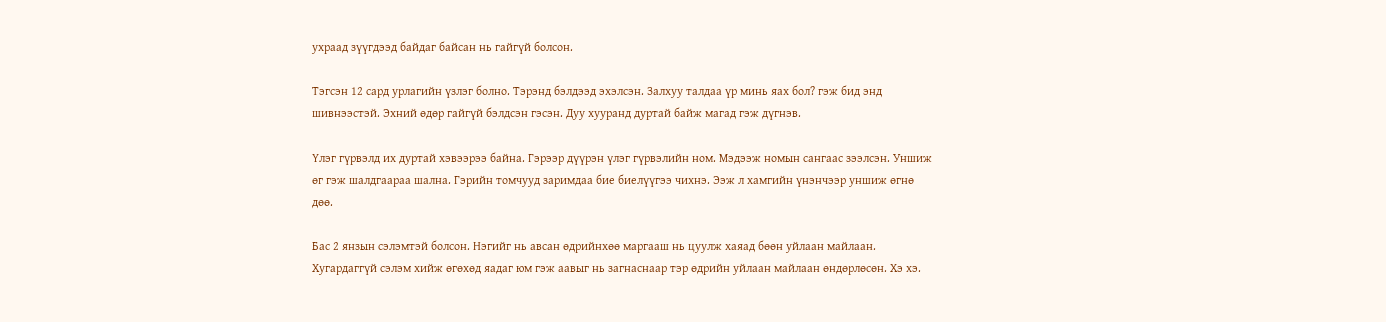ухраад зүүгдээд байдаг байсан нь гайгүй болсон.

Тэгсэн 12 сард урлагийн үзлэг болно. Тэрэнд бэлдээд эхэлсэн. Залхуу талдаа үр минь яах бол? гэж бид энд шивнээстэй. Эхний өдөр гайгүй бэлдсэн гэсэн. Дуу хууранд дуртай байж магад гэж дүгнэв.

Үлэг гүрвэлд их дуртай хэвээрээ байна. Гэрээр дүүрэн үлэг гүрвэлийн ном. Мэдээж номын сангаас зээлсэн. Уншиж өг гэж шалдгаараа шална. Гэрийн томчууд заримдаа бие биелүүгээ чихнэ. Ээж л хамгийн үнэнчээр уншиж өгнө дөө.

Бас 2 янзын сэлэмтэй болсон. Нэгийг нь авсан өдрийнхөө маргааш нь цуулж хаяад бөөн уйлаан майлаан. Хугардаггүй сэлэм хийж өгөхөд яадаг юм гэж аавыг нь загнаснаар тэр өдрийн уйлаан майлаан өндөрлөсөн. Хэ хэ.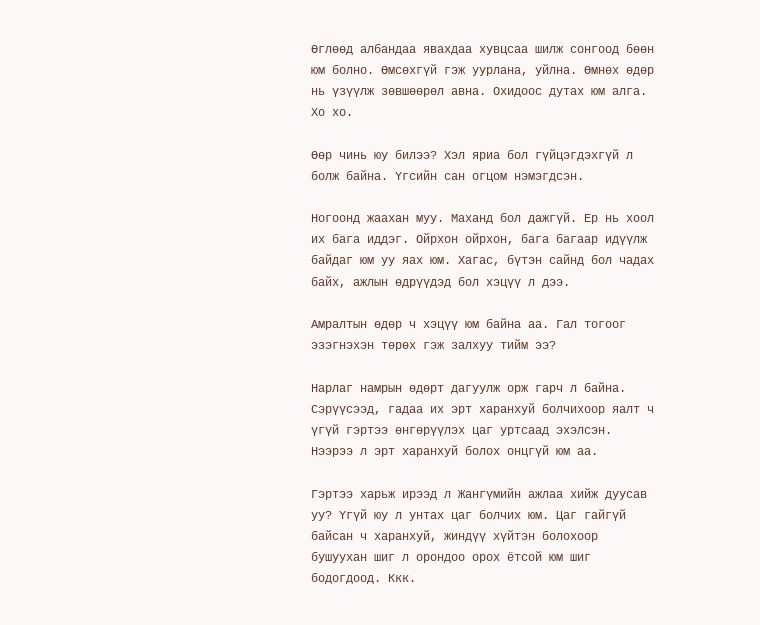Өглөөд албандаа явахдаа хувцсаа шилж сонгоод бөөн юм болно. Өмсөхгүй гэж уурлана, уйлна. Өмнөх өдөр нь үзүүлж зөвшөөрөл авна. Охидоос дутах юм алга. Хо хо.

Өөр чинь юу билээ? Хэл яриа бол гүйцэгдэхгүй л болж байна. Үгсийн сан огцом нэмэгдсэн.

Ногоонд жаахан муу. Маханд бол дажгүй. Ер нь хоол их бага иддэг. Ойрхон ойрхон, бага багаар идүүлж байдаг юм уу яах юм. Хагас, бүтэн сайнд бол чадах байх, ажлын өдрүүдэд бол хэцүү л дээ.

Амралтын өдөр ч хэцүү юм байна аа. Гал тогоог эзэгнэхэн төрөх гэж залхуу тийм ээ?

Нарлаг намрын өдөрт дагуулж орж гарч л байна. Сэрүүсээд, гадаа их эрт харанхуй болчихоор яалт ч үгүй гэртээ өнгөрүүлэх цаг уртсаад эхэлсэн. Нээрээ л эрт харанхуй болох онцгүй юм аа.

Гэртээ харьж ирээд л Жангүмийн ажлаа хийж дуусав уу? Үгүй юу л унтах цаг болчих юм. Цаг гайгүй байсан ч харанхуй, жиндүү хүйтэн болохоор бушуухан шиг л орондоо орох ётсой юм шиг бодогдоод. Ккк.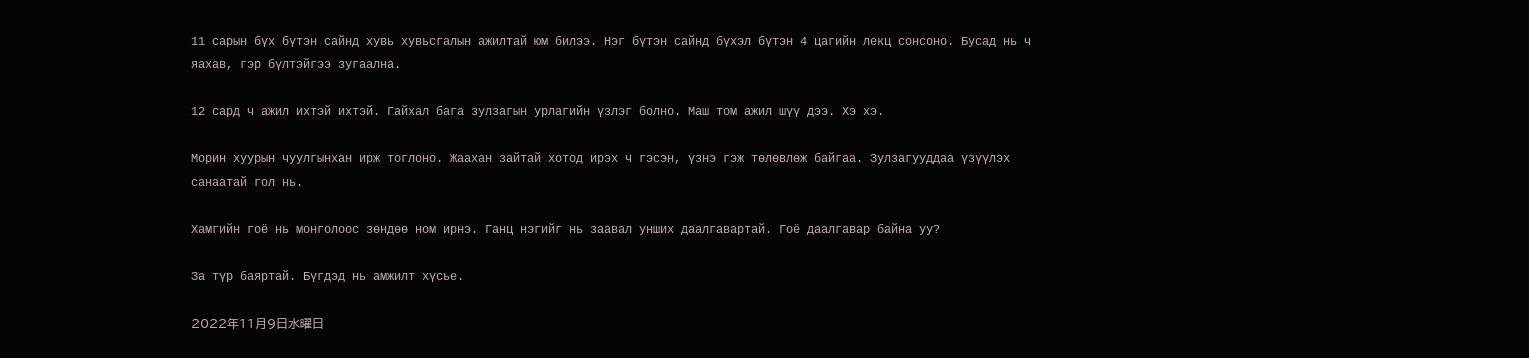11 сарын бүх бүтэн сайнд хувь хувьсгалын ажилтай юм билээ. Нэг бүтэн сайнд бүхэл бүтэн 4 цагийн лекц сонсоно. Бусад нь ч яахав, гэр бүлтэйгээ зугаална.

12 сард ч ажил ихтэй ихтэй. Гайхал бага зулзагын урлагийн үзлэг болно. Маш том ажил шүү дээ. Хэ хэ.

Морин хуурын чуулгынхан ирж тоглоно. Жаахан зайтай хотод ирэх ч гэсэн, үзнэ гэж төлөвлөж байгаа. Зулзагууддаа үзүүлэх санаатай гол нь.

Хамгийн гоё нь монголоос зөндөө ном ирнэ. Ганц нэгийг нь заавал унших даалгавартай. Гоё даалгавар байна уу?

За түр баяртай. Бүгдэд нь амжилт хүсье.

2022年11月9日水曜日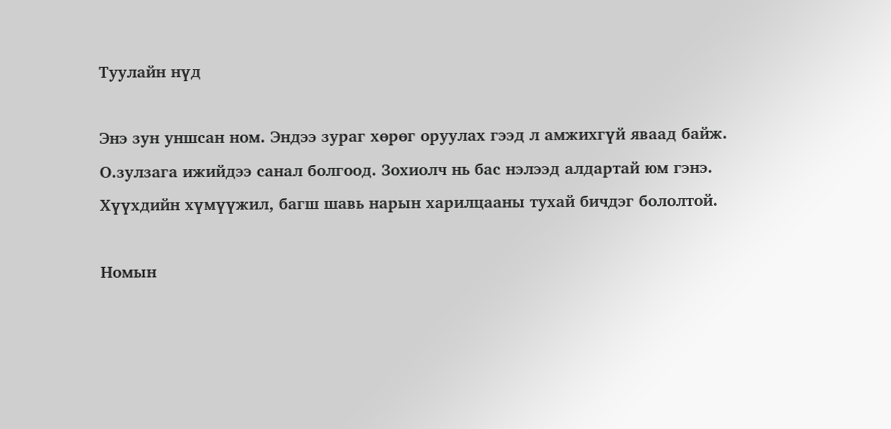Туулайн нүд

Энэ зун уншсан ном. Эндээ зураг хөрөг оруулах гээд л амжихгүй яваад байж. О.зулзага ижийдээ санал болгоод. Зохиолч нь бас нэлээд алдартай юм гэнэ. Хүүхдийн хүмүүжил, багш шавь нарын харилцааны тухай бичдэг бололтой.

Номын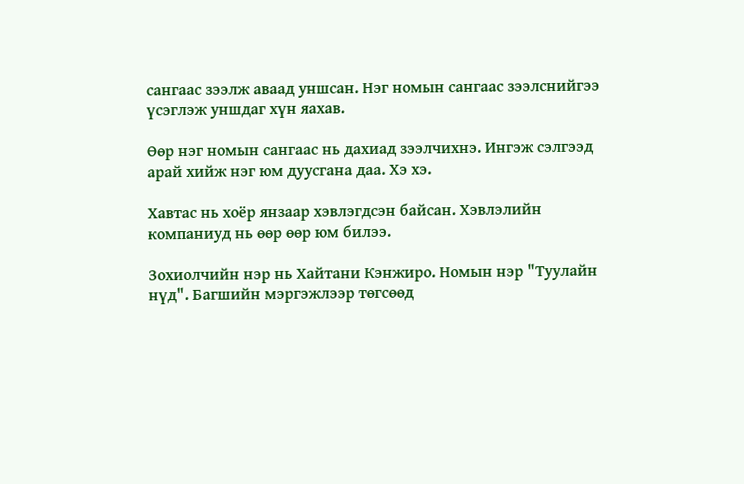сангаас зээлж аваад уншсан. Нэг номын сангаас зээлснийгээ үсэглэж уншдаг хүн яахав.

Өөр нэг номын сангаас нь дахиад зээлчихнэ. Ингэж сэлгээд арай хийж нэг юм дуусгана даа. Хэ хэ.

Хавтас нь хоёр янзаар хэвлэгдсэн байсан. Хэвлэлийн компаниуд нь өөр өөр юм билээ.

Зохиолчийн нэр нь Хайтани Кэнжиро. Номын нэр "Туулайн нүд". Багшийн мэргэжлээр төгсөөд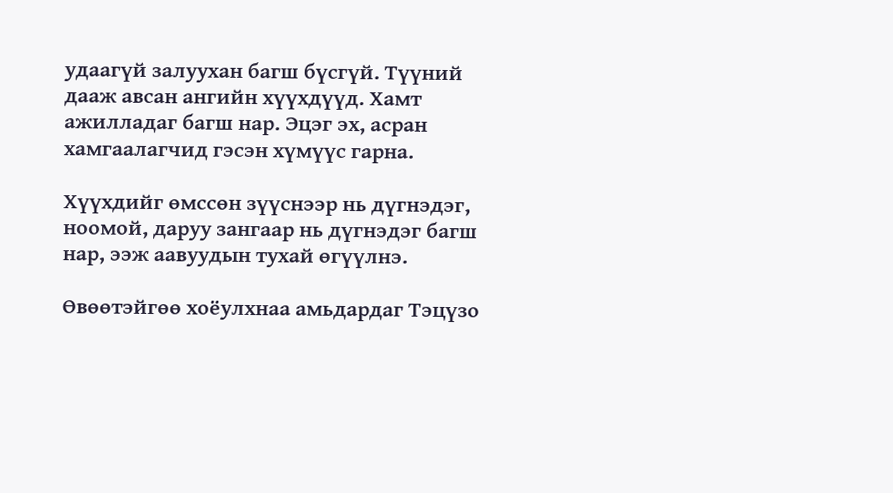удаагүй залуухан багш бүсгүй. Түүний дааж авсан ангийн хүүхдүүд. Хамт ажилладаг багш нар. Эцэг эх, асран хамгаалагчид гэсэн хүмүүс гарна.

Хүүхдийг өмссөн зүүснээр нь дүгнэдэг, ноомой, даруу зангаар нь дүгнэдэг багш нар, ээж аавуудын тухай өгүүлнэ.

Өвөөтэйгөө хоёулхнаа амьдардаг Тэцүзо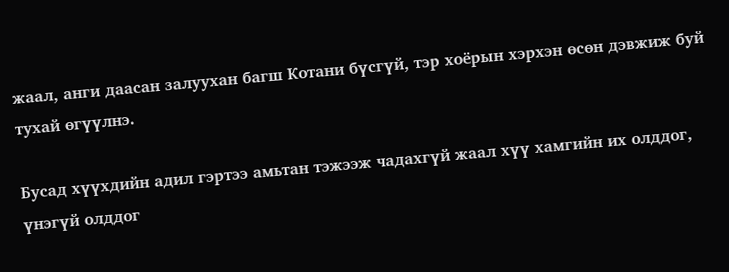жаал, анги даасан залуухан багш Котани бүсгүй, тэр хоёрын хэрхэн өсөн дэвжиж буй тухай өгүүлнэ.

Бусад хүүхдийн адил гэртээ амьтан тэжээж чадахгүй жаал хүү хамгийн их олддог, үнэгүй олддог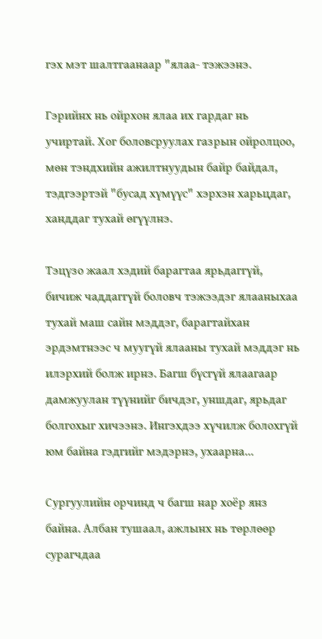гэх мэт шалтгаанаар "ялаа- тэжээнэ.

Гэрийнх нь ойрхон ялаа их гардаг нь учиртай. Хог боловсруулах газрын ойролцоо, мөн тэндхийн ажилтнуудын байр байдал, тэдгээртэй "бусад хүмүүс" хэрхэн харьцдаг, ханддаг тухай өгүүлнэ.

Тэцүзо жаал хэдий барагтаа ярьдаггүй, бичиж чаддаггүй боловч тэжээдэг ялааныхаа тухай маш сайн мэддэг, барагтайхан эрдэмтнээс ч муугүй ялааны тухай мэддэг нь илэрхий болж ирнэ. Багш бүсгүй ялаагаар дамжуулан түүнийг бичдэг, уншдаг, ярьдаг болгохыг хичээнэ. Ингэхдээ хүчилж болохгүй юм байна гэдгийг мэдэрнэ, ухаарна...

Сургуулийн орчинд ч багш нар хоёр янз байна. Албан тушаал, ажлынх нь төрлөөр сурагчдаа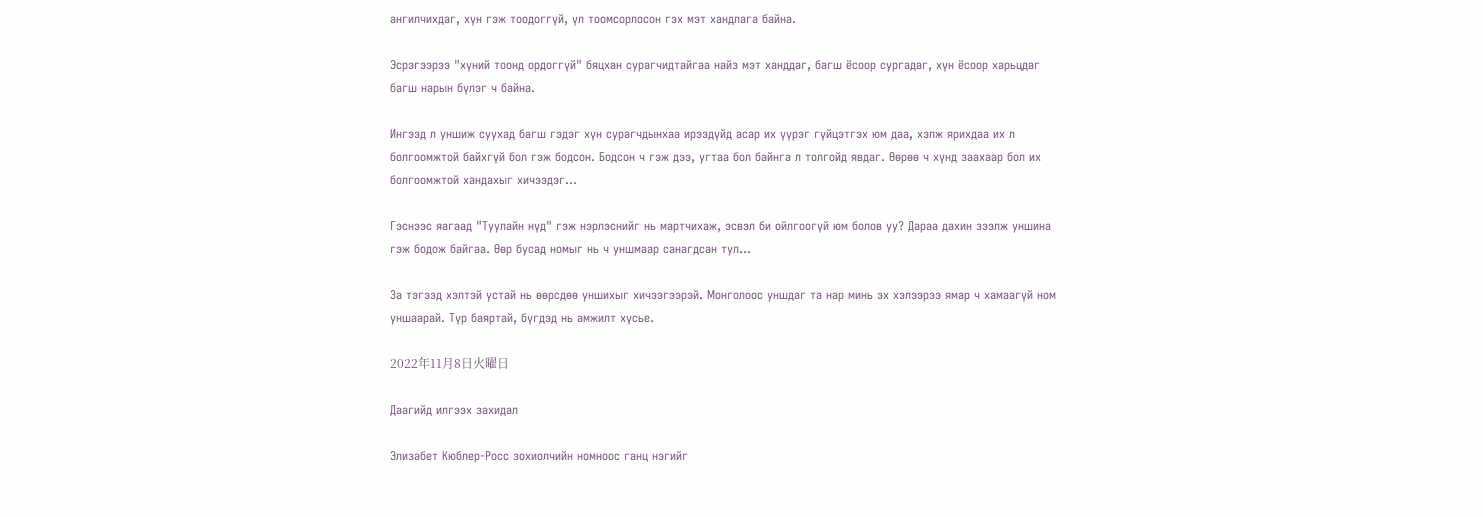ангилчихдаг, хүн гэж тоодоггүй, үл тоомсорлосон гэх мэт хандлага байна.

Эсрэгээрээ "хүний тоонд ордоггүй" бяцхан сурагчидтайгаа найз мэт ханддаг, багш ёсоор сургадаг, хүн ёсоор харьцдаг багш нарын бүлэг ч байна.

Ингээд л уншиж суухад багш гэдэг хүн сурагчдынхаа ирээдүйд асар их үүрэг гүйцэтгэх юм даа, хэлж ярихдаа их л болгоомжтой байхгүй бол гэж бодсон. Бодсон ч гэж дээ, угтаа бол байнга л толгойд явдаг. Өөрөө ч хүнд заахаар бол их болгоомжтой хандахыг хичээдэг...

Гэснээс яагаад "Туулайн нүд" гэж нэрлэснийг нь мартчихаж, эсвэл би ойлгоогүй юм болов уу? Дараа дахин зээлж уншина гэж бодож байгаа. Өөр бусад номыг нь ч уншмаар санагдсан тул...

За тэгээд хэлтэй устай нь өөрсдөө уншихыг хичээгээрэй. Монголоос уншдаг та нар минь эх хэлээрээ ямар ч хамаагүй ном уншаарай. Түр баяртай, бүгдэд нь амжилт хүсье.

2022年11月8日火曜日

Даагийд илгээх захидал

Элизабет Кюблер-Росс зохиолчийн номноос ганц нэгийг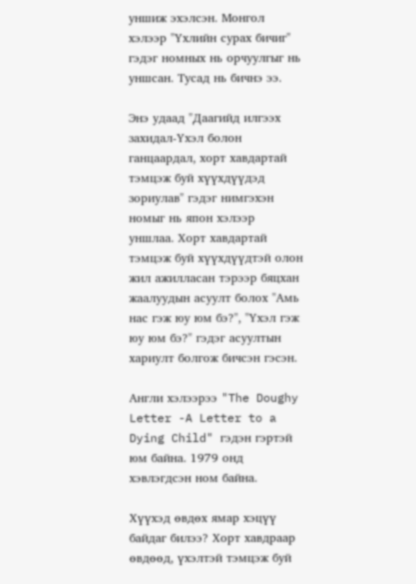уншиж эхэлсэн. Монгол хэлээр "Үхлийн сурах бичиг" гэдэг номных нь орчуулгыг нь уншсан. Тусад нь бичнэ ээ.

Энэ удаад "Даагийд илгээх захидал-Үхэл болон ганцаардал, хорт хавдартай тэмцэж буй хүүхдүүдэд зориулав" гэдэг нимгэхэн номыг нь япон хэлээр уншлаа. Хорт хавдартай тэмцэж буй хүүхдүүдтэй олон жил ажилласан тэрээр бяцхан жаалуудын асуулт болох "Амь нас гэж юу юм бэ?", "Үхэл гэж юу юм бэ?" гэдэг асуултын хариулт болгож бичсэн гэсэн.

Англи хэлээрээ "The Doughy Letter -A Letter to a Dying Child" гэдэн гэртэй юм байна. 1979 онд хэвлэгдсэн ном байна.

Хүүхэд өвдөх ямар хэцүү байдаг билээ? Хорт хавдраар өвдөөд, үхэлтэй тэмцэж буй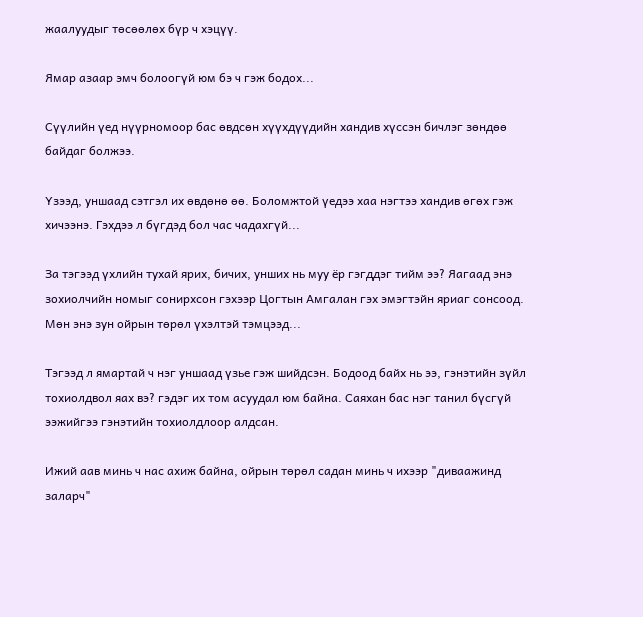жаалуудыг төсөөлөх бүр ч хэцүү.

Ямар азаар эмч болоогүй юм бэ ч гэж бодох...

Сүүлийн үед нүүрномоор бас өвдсөн хүүхдүүдийн хандив хүссэн бичлэг зөндөө байдаг болжээ.

Үзээд, уншаад сэтгэл их өвдөнө өө. Боломжтой үедээ хаа нэгтээ хандив өгөх гэж хичээнэ. Гэхдээ л бүгдэд бол час чадахгүй...

За тэгээд үхлийн тухай ярих, бичих, унших нь муу ёр гэгддэг тийм ээ? Яагаад энэ зохиолчийн номыг сонирхсон гэхээр Цогтын Амгалан гэх эмэгтэйн яриаг сонсоод. Мөн энэ зун ойрын төрөл үхэлтэй тэмцээд...

Тэгээд л ямартай ч нэг уншаад үзье гэж шийдсэн. Бодоод байх нь ээ, гэнэтийн зүйл тохиолдвол яах вэ? гэдэг их том асуудал юм байна. Саяхан бас нэг танил бүсгүй ээжийгээ гэнэтийн тохиолдлоор алдсан.

Ижий аав минь ч нас ахиж байна, ойрын төрөл садан минь ч ихээр "диваажинд заларч"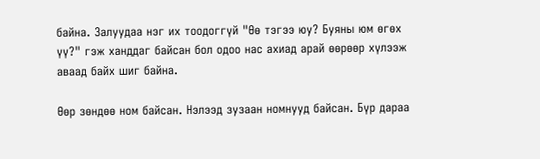байна. Залуудаа нэг их тоодоггүй "Өө тэгээ юу? Буяны юм өгөх үү?" гэж ханддаг байсан бол одоо нас ахиад арай өөрөөр хүлээж аваад байх шиг байна.

Өөр зөндөө ном байсан. Нэлээд зузаан номнууд байсан. Бүр дараа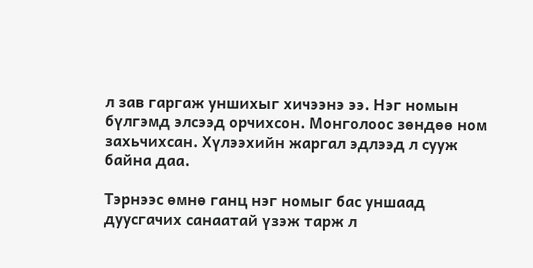л зав гаргаж уншихыг хичээнэ ээ. Нэг номын бүлгэмд элсээд орчихсон. Монголоос зөндөө ном захьчихсан. Хүлээхийн жаргал эдлээд л сууж байна даа.

Тэрнээс өмнө ганц нэг номыг бас уншаад дуусгачих санаатай үзэж тарж л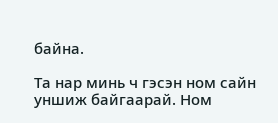байна.

Та нар минь ч гэсэн ном сайн уншиж байгаарай. Ном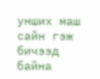унших маш сайн гэж бичээд байна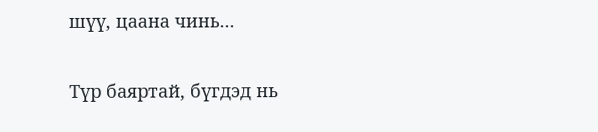шүү, цаана чинь...

Түр баяртай, бүгдэд нь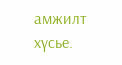амжилт хүсье.